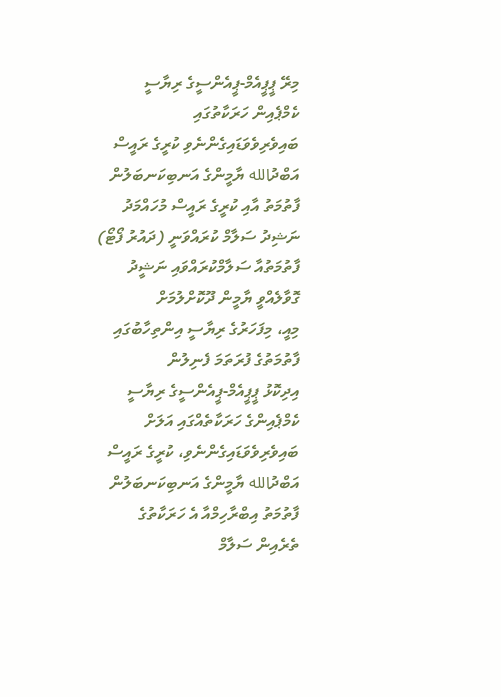މިރޭ ޕީޕީއެމް-ޕީއެންސީގެ ރިޔާސީ ކެމްޕެއިން ހަރަކާތުގައި ބައިވެރިވެވަޑައިގެންނެވި ކުރީގެ ރައީސް އަބްދުالله ޔާމީންގެ އަނބިކަނބަލުން ފާތުމަތު އާއި ކުރީގެ ރައީސް މުހައްމަދު ނަޝިދު ސަލާމް ކުރައްވަނީ (ދައުރު ފޯޓޯ)
ފާތުމަތުއާ ސަލާމްކުރައްވައި ނަޝީދު ގޮވާލެއްވީ ޔާމީން ދޫކޮށްލުމަށް
މިއީ، މިފަހަރުގެ ރިޔާސީ އިންތިހާބުގައި ފާތުމަތުގެ ފުރަތަމަ ފެނިލުން
އިދިކޮޅު ޕީޕީއެމް-ޕީއެންސީގެ ރިޔާސީ ކެމްޕެއިންގެ ހަރަކާތެއްގައި އަލަށް ބައިވެރިވެވަޑައިގެންނެވި، ކުރީގެ ރައީސް އަބްދުالله ޔާމީންގެ އަނބިކަނބަލުން ފާތުމަތު އިބްރާހިމްއާ އެ ހަރަކާތުގެ ތެރެއިން ސަލާމް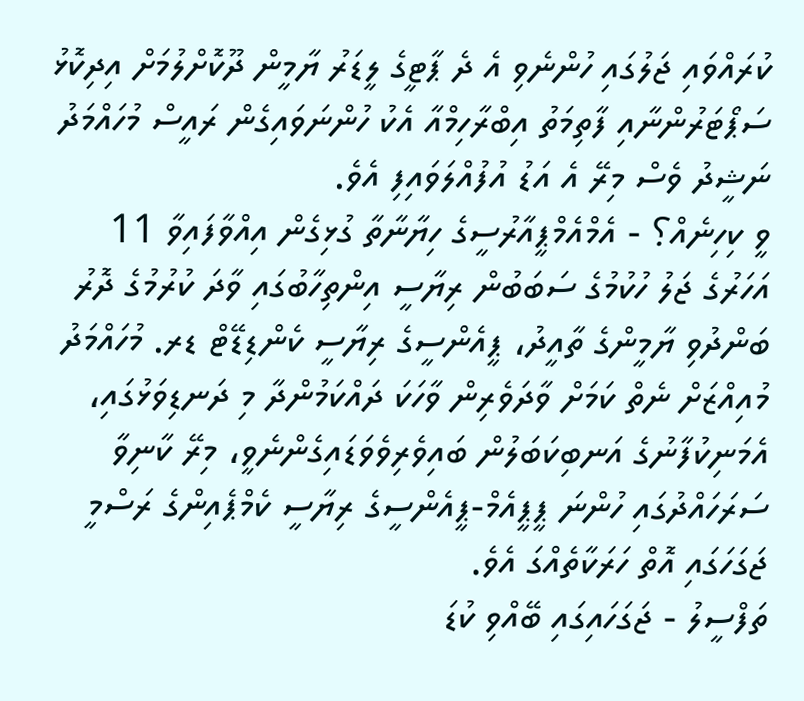ކުރައްވައި ޖަލުގައި ހުންނެވި އެ ދެ ޕާޓީގެ ލީޑަރު ޔާމީން ދޫކޮށްލުމަށް އިދިކޮޅު ސަޕޯޓަރުންނާއި ފާތިމަތު އިބްރާހިމްއާ އެކު ހުންނަވައިގެން ރައީސް މުހައްމަދު ނަޝީދު ވެސް މިރޭ އެ އަޑު އުފުއްލަވައިފި އެވެ.
ވީ ކިހިނެއް؟ - އެމްއެމްޕީއާރުސީގެ ހިޔާނާތާ ގުޅިގެން އިއްވާފައިވާ 11 އަހަރުގެ ޖަލު ހުކުމުގެ ސަބަބުން ރިޔާސީ އިންތިހާބުގައި ވާދަ ކުރުމުގެ ދޮރު ބަންދުވި ޔާމީންގެ ތާއީދު، ޕީއެންސީގެ ރިޔާސީ ކެންޑިޑޭޓް ޑރ. މުހައްމަދު މުއިއްޒަށް ނެތް ކަމަށް ވާދަވެރިން ވާހަކަ ދައްކަމުންދާ މި ދަނޑިވަޅުގައި، އެމަނިކުފާނުގެ އަނބިކަބަލުން ބައިވެރިވެވަޑައިގެންނެވީ، މިރޭ ކާނިވާ ސަރަހައްދުގައި ހުންނަ ޕީޕީއެމް-ޕީއެންސީގެ ރިޔާސީ ކެމްޕެއިންގެ ރަސްމީ ޖަގަހަގައި އޮތް ހަރަކާތެއްގަ އެވެ.
ތަފްސީލު - ޖަގަހައިގައި ބޭއްވި ކުޑަ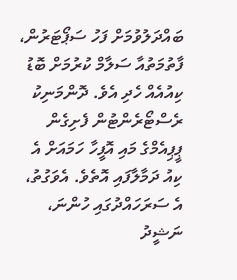ބައްދަލުވުމަށް ފަހު ސަޕޯޓަރުން، ފާތުމަތުއާ ސަލާމް ކުރުމަށް ބޮޑު ކިއުއެއް ހެދި އެވެ. ދޮންމަނިކު ރެސްޓޯރެންޓުން ފެށިގެން ޕީޕިއެމްގެ މައި އޮފީހާ ހަމައަށް އެ ކިއު ދަމާލާފައި އޮތެވެ. އެވަގުތު، އެ ސަރަހައްދުގައި ހުންނަ، ނަޝީދު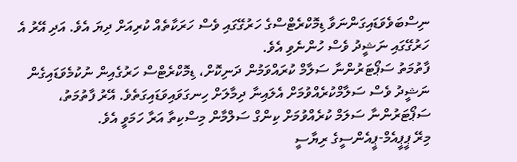ނިސްބަވެވަޑައިގަންނަވާ ޑިމޮކްރެޓްސްގެ ހަރުގޭގައި ވެސް ހަރަކާތެއް ކުރިއަށް ދިޔަ އެވެ. އަދި އޭރު އެ ހަރުގޭގައި ނަޝީދު ވެސް ހުންނެވި އެވެ.
ފާތުމަތު ސަޕޯޓަރުންނާ ސަލާމް ކުރައްވަމުން ދަނިކޮށް، ޑިމޮކްރެޓްސް ހަރުގެއިން ނުކުމެވަޑައިގެން ނަޝީދު ވެސް ސަލާމްކުރެއްވުމަށް އެލައިނާ ދިމާލަށް ހިނގަވައިވަޑައިގަތެވެ. އޭރު ފާތުމަތު، ސަޕޯޓަރުންނާ ސަލަމް ކުރެއްވުމަށް ކިންގް ސަލްމާން މިސްކިތާ އަރާ ހަމަވީ އެވެ.
މިރޭ ޕީޕީއެމް-ޕީއެންސީގެ ރިޔާސީ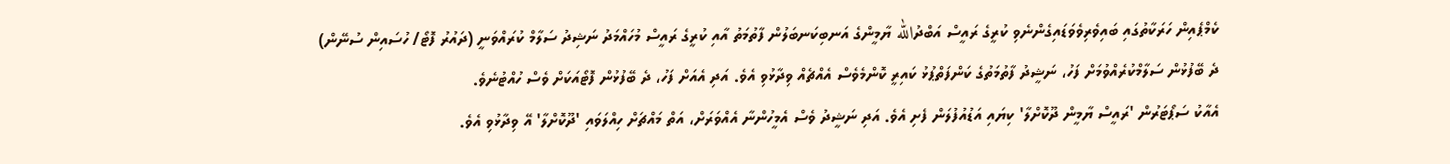ކެމްޕެއިން ހަރަކާތުގައި ބައިވެރިވެވަޑައިގެންނެވި ކުރީގެ ރައީސް އަބްދުالله ޔާމީންގެ އަނބިކަނބަލުން ފާތުމަތު އާއި ކުރީގެ ރައީސް މުހައްމަދު ނަޝިދު ސަލާމް ކުރައްވަނީ (ދައުރު ފޮޓޯ/ ހުސައިން ސުނޭން)
ދެ ބޭފުޅުން ސަލާމްކުރެއްވުމަށް ފަހު، ނަޝީދު ފާތުމަތުގެ ކަންފަތްޕުޅު ކައިރީ ކޮންމެވެސް އެއްޗެއް ވިދާޅުވި އެވެ. އަދި އެއަށް ފަހު، ދެ ބޭފުޅުން ފޮޓޯއަކަށް ވެސް ހުއްޓުނެވެ.
އެއާކު ސަޕޯޓަރުން 'ރައީސް ޔާމީން ދޫކޮށްލާ' ކިޔައި އަޑުއުފުލަން ފެށި އެވެ. އަދި ނަޝީދު ވެސް އެމީހުންނާ އެއްވަރަށް، އަތް މައްޗަށް ހިއްލަވައި 'ދޫކޮށްލާ' އޭ ވިދާޅުވި އެވެ.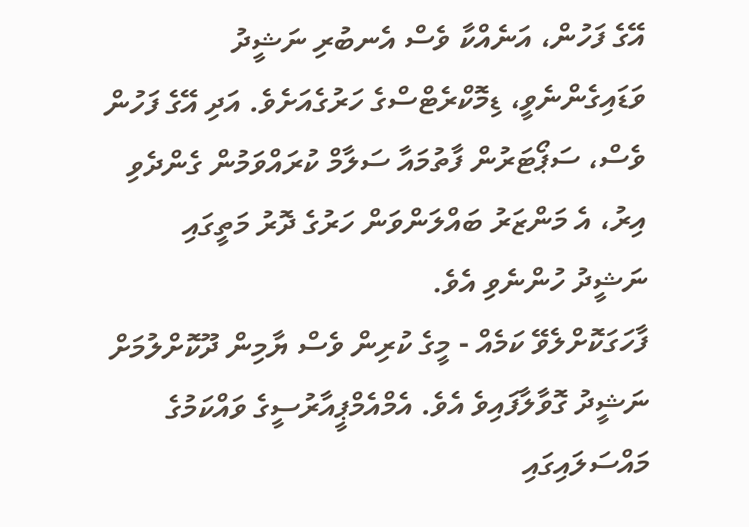އޭގެ ފަހުން، އަނެއްކާ ވެސް އެނބުރި ނަޝީދު ވަޑައިގެންނެވީ، ޑިމޮކްރެޓްސްގެ ހަރުގެއަށެވެ. އަދި އޭގެ ފަހުން ވެސް، ސަޕޯޓަރުން ފާތުމައާ ސަލާމް ކުރައްވަމުން ގެންދެވި އިރު، އެ މަންޒަރު ބައްލަންވަން ހަރުގެ ދޮރު މަތީގައި ނަޝީދު ހުންނެވި އެވެ.
ފާހަގަކޮށްލެވޭ ކަމެއް - މީގެ ކުރިން ވެސް ޔާމިން ދޫކޮށްލުމަށް ނަޝީދު ގޮވާލާފައިވެ އެވެ. އެމްއެމްޕީއާރުސީގެ ވައްކަމުގެ މައްސަލައިގައި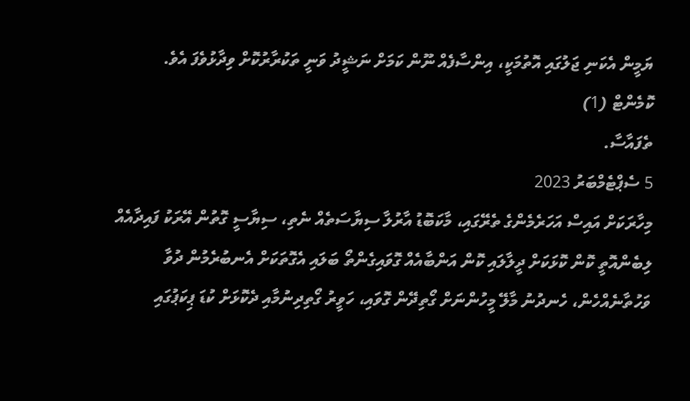ޔަމީން އެކަނި ޖަލުގައި އޮތުމަކީ، އިންސާފެއް ނޫން ކަމަށް ނަޝީދު ވަނީ ތަކުރާރުކޮށް ވިދާޅުވެފަ އެވެ.
ކޮމެންޓް (1)
ތެފައާސާ.
5 ސެޕްޓެމްބަރު 2023
މިހާރަކަށް އައިސް އަހަރެމެންގެ ތެރޭގައި، މާކަބޮޑު އާރުލާ ސިޔާސަތެއް ނެތި، ސިޔާސީ ގޮތުން އޭރަކު ފައިދާއެއް ލިބެންއޮތީ ކޮން ކޮޅަކަށް ދީލާލައި ކޮން އަންބާއެއް ގޮވައިގެންތޯ ބަލައި އެގޮތަކަށް އެނބުރެމުން ދުވާ ވަހުތާނެއްހެން، ހެނދުނު މާލޭ މީހުންނަށް ގޯތިދޭން ގޮވައި، ހަވީރު ގޯތިދިނުމާއި ދެކޮޅަށް ކުޑަ ޕިކަޕުގައި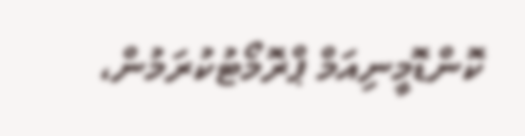ކޮންޑޮމީނިއަމް ޕްރޮމޯޓުކުރަމުން،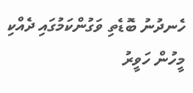ހެނދުނު ބޮޑެތި ވަގުންކަމުގައި ދެއްކި މީހުން ހަވީރު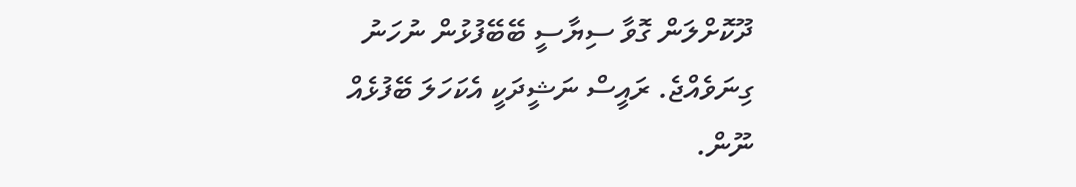ދޫކޮށްލަން ގޮވާ ސިޔާސީ ބޭބޭފުޅުން ނުހަނު ގިނަވެއްޖެ. ރައީސް ނަޝީދަކީ އެކަހަލަ ބޭފުޅެއް ނޫން.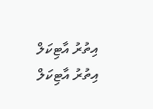އިތުރު އާޓިކަލް
އިތުރު އާޓިކަލް